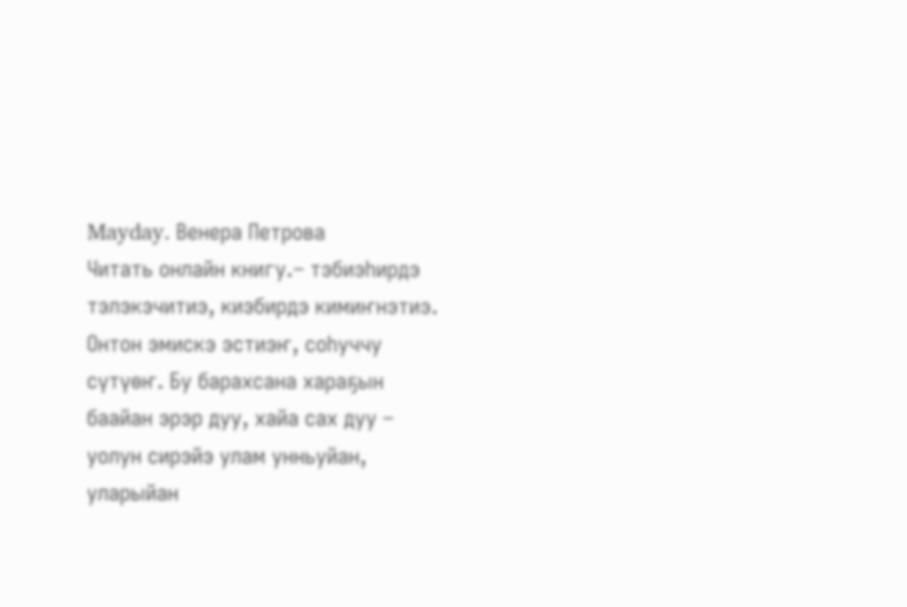Mayday. Венера Петрова
Читать онлайн книгу.– тэбиэһирдэ тэлэкэчитиэ, киэбирдэ кимиҥнэтиэ. Онтон эмискэ эстиэҥ, соһуччу сүтүөҥ. Бу барахсана хараҕын баайан эрэр дуу, хайа сах дуу – уолун сирэйэ улам унньуйан, уларыйан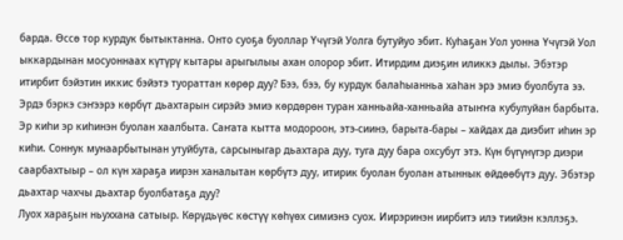барда. Өссө тор курдук бытыктанна. Онто суоҕа буоллар Үчүгэй Уолга бутуйуо эбит. Куһаҕан Уол уонна Үчүгэй Уол ыккардынан мосуоннаах күтүрү кытары арыгылыы ахан олорор эбит. Итирдим диэҕин иликкэ дылы. Эбэтэр итирбит бэйэтин иккис бэйэтэ туораттан көрөр дуу? Бээ, бээ, бу курдук балаһыанньа хаһан эрэ эмиэ буолбута ээ. Эрдэ бэркэ сэҥээрэ көрбүт дьахтарын сирэйэ эмиэ көрдөрөн туран ханньайа-ханньайа атыҥҥа кубулуйан барбыта. Эр киһи эр киһинэн буолан хаалбыта. Саҥата кытта модороон, этэ-сиинэ, барыта-бары – хайдах да диэбит иһин эр киһи. Соннук мунаарбытынан утуйбута, сарсыныгар дьахтара дуу, туга дуу бара охсубут этэ. Күн бүгүнүгэр диэри саарбахтыыр – ол күн хараҕа иирэн ханалытан көрбүтэ дуу, итирик буолан буолан атыннык өйдөөбүтэ дуу. Эбэтэр дьахтар чахчы дьахтар буолбатаҕа дуу?
Луох хараҕын ньуххана сатыыр. Көрүдьүөс көстүү көһүөх симиэнэ суох. Иирэринэн иирбитэ илэ тиийэн кэллэҕэ.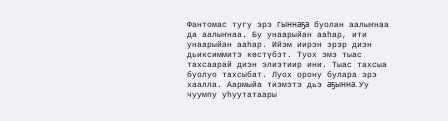Фантомас тугу эрэ гыннаҕа буолан аалыҥнаа да аалыҥнаа. Бу унаарыйан ааһар, ити унаарыйан ааһар. Ийэм иирэн эрэр диэн дьиксиммитэ көстүбэт. Туох эмэ тыас тахсаарай диэн элиэтиир ини. Тыас тахсыа буолуо тахсыбат. Луох орону булара эрэ хаалла. Аармыйа тиэмэтэ дьэ аҕынна. Уу чуумпу уһуутатаары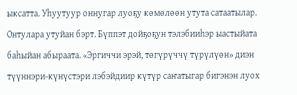ыксатта. Уһуутуур оннугар луоҕу көмөлөөн утута сатаатылар. Онтулара утуйан бэрт. Бүппэт дойҕоҕун тэлэбииһэр ыастыйата баһыйан абыраата. «Эргиччи эрэй, төгүрүччү түрүлүөн» диэн түүннэри-күнүстэри лэбэйдиир күтүр саҥатыгар бигэнэн луох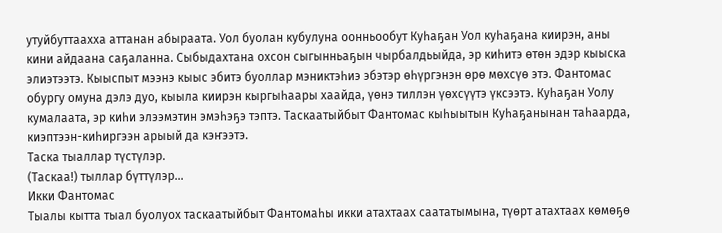утуйбуттаахха аттанан абыраата. Уол буолан кубулуна оонньообут Куһаҕан Уол куһаҕана киирэн, аны кини айдаана саҕаланна. Сыбыдахтана охсон сыгынньаҕын чырбалдьыйда, эр киһитэ өтөн эдэр кыыска элиэтээтэ. Кыыспыт мээнэ кыыс эбитэ буоллар мэниктэһиэ эбэтэр өһүргэнэн өрө мөхсүө этэ. Фантомас обургу омуна дэлэ дуо, кыыла киирэн кыргыһаары хаайда, үөнэ тиллэн үөхсүүтэ үксээтэ. Куһаҕан Уолу кумалаата, эр киһи элээмэтин эмэһэҕэ тэптэ. Таскаатыйбыт Фантомас кыһыытын Куһаҕанынан таһаарда, киэптээн-киһиргээн арыый да кэҥээтэ.
Таска тыаллар түстүлэр.
(Таскаа!) тыллар бүттүлэр…
Икки Фантомас
Тыалы кытта тыал буолуох таскаатыйбыт Фантомаһы икки атахтаах саататымына, түөрт атахтаах көмөҕө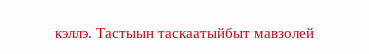кэллэ. Тастыын таскаатыйбыт мавзолей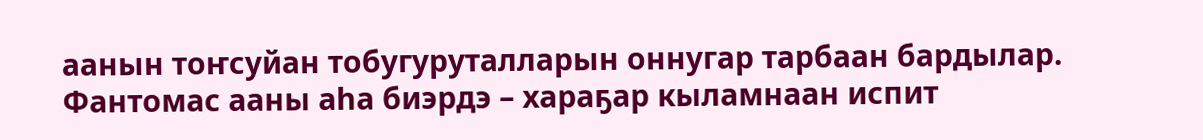аанын тоҥсуйан тобугуруталларын оннугар тарбаан бардылар. Фантомас ааны аһа биэрдэ – хараҕар кыламнаан испит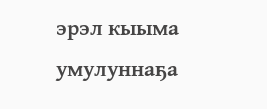эрэл кыыма умулуннаҕа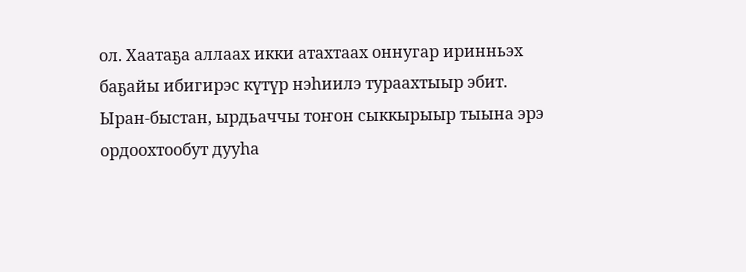ол. Хаатаҕа аллаах икки атахтаах оннугар иринньэх баҕайы ибигирэс күтүр нэһиилэ тураахтыыр эбит. Ыран-быстан, ырдьаччы тоҥон сыккырыыр тыына эрэ ордоохтообут дууһа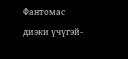Фантомас диэки үчүгэй-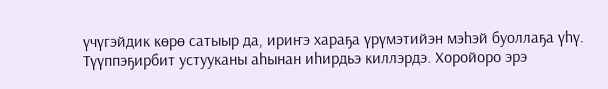үчүгэйдик көрө сатыыр да, ириҥэ хараҕа үрүмэтийэн мэһэй буоллаҕа үһү. Түүппэҕирбит устууканы аһынан иһирдьэ киллэрдэ. Хоройоро эрэ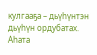кулгааҕа – дьүһүнтэн дьүһүн ордубатах. Аһата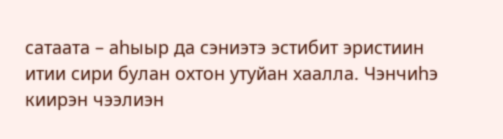сатаата – аһыыр да сэниэтэ эстибит эристиин итии сири булан охтон утуйан хаалла. Чэнчиһэ киирэн чээлиэн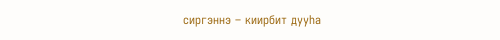сиргэннэ – киирбит дууһа